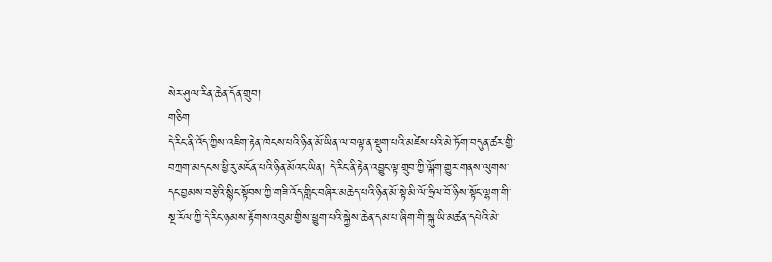སེར་ཤུལ་རིན་ཆེན་དོན་གྲུབ།
གཅིག
དེ་རིང་ནི་འོད་ཀྱིས་འཇིག་རྟེན་ཁེངས་པའི་ཉིན་མོ་ཡིན་ལ་བལྟ་ན་སྡུག་པའི་མཛེས་པའི་མེ་ཏོག་བདུན་ཚར་གྱི་བཀྲག་མདངས་ཕྱི་རུ་མངོན་པའི་ཉིན་མོའང་ཡིན། དེ་རིང་ནི་རྟེན་འབྱུང་ལྟ་གྲུབ་ཀྱི་ལྐོག་གྱུར་གནས་ལུགས་དང་བྱམས་བརྩེའི་སྙིང་སྟོབས་ཀྱི་གཟི་འོད་གླིང་བཞིར་མཆེད་པའི་ཉིན་མོ་སྟེ་མི་ལོ་ཧྲིལ་བོ་ཉིས་སྟོང་ལྷག་གི་སྔ་རོལ་ཀྱི་དེ་རིང་ཉམས་རྟོགས་འབུམ་གྱིས་ཕྱུག་པའི་སྐྱེས་ཆེན་དམ་པ་ཞིག་གི་སྐུ་ཡི་མཚན་དཔེའི་མེ་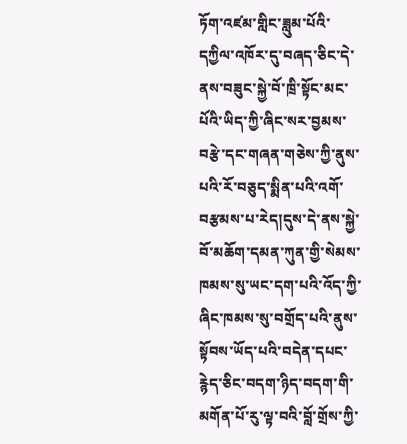ཏོག་འཛམ་གླིང་ཟླུམ་པོའི་དཀྱིལ་འཁོར་དུ་བཞད་ཅིང་དེ་ནས་བཟུང་སྐྱེ་བོ་ཁྲི་སྟོང་མང་པོའི་ཡིད་ཀྱི་ཞིང་སར་བྱམས་བརྩེ་དང་གཞན་གཅེས་ཀྱི་ནུས་པའི་རོ་བཅུད་སྨིན་པའི་འགོ་བརྩམས་པ་རེད།དུས་དེ་ནས་སྐྱེ་བོ་མཆོག་དམན་ཀུན་གྱི་སེམས་ཁམས་སུ་ཡང་དག་པའི་འོད་ཀྱི་ཞིང་ཁམས་སུ་བགྲོད་པའི་ནུས་སྟོབས་ཡོད་པའི་བདེན་དཔང་རྙེད་ཅིང་བདག་ཉིད་བདག་གི་མགོན་པོ་རུ་ལྟ་བའི་བློ་གྲོས་ཀྱི་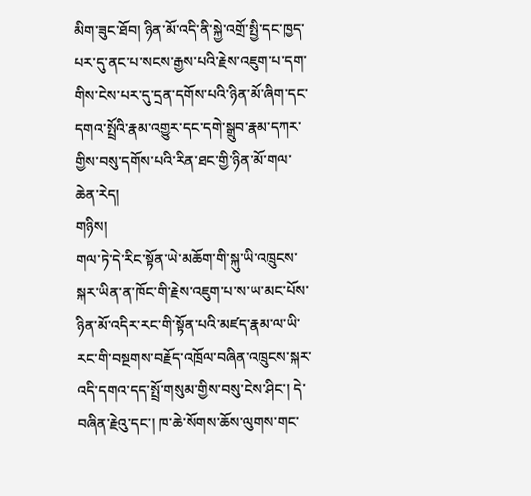མིག་ཟུང་ཐོབ། ཉིན་མོ་འདི་ནི་སྐྱེ་འགྲོ་སྤྱི་དང་ཁྱད་པར་དུ་ནང་པ་སངས་རྒྱས་པའི་རྗེས་འཇུག་པ་དག་གིས་ངེས་པར་དུ་དྲན་དགོས་པའི་ཉིན་མོ་ཞིག་དང་དགའ་སྤྲོའི་རྣམ་འགྱུར་དང་དགེ་སྒྲུབ་རྣམ་དཀར་གྱིས་བསུ་དགོས་པའི་རིན་ཐང་གྱི་ཉིན་མོ་གལ་ཆེན་རེད།
གཉིས།
གལ་ཏེ་དེ་རིང་སྟོན་ཡེ་མཆོག་གི་སྐུ་ཡི་འཁྲུངས་སྐར་ཡིན་ན་ཁོང་གི་རྗེས་འཇུག་པ་ས་ཡ་མང་པོས་ཉིན་མོ་འདིར་རང་གི་སྟོན་པའི་མཛད་རྣམ་ལ་ཡི་རང་གི་བསྔགས་བརྗོད་འཁྲོལ་བཞིན་འཁྲུངས་སྐར་འདི་དགའ་དད་སྤྲོ་གསུམ་གྱིས་བསུ་ངེས་ཤིང་། དེ་བཞིན་རྗེའུ་དང་། ཁ་ཆེ་སོགས་ཆོས་ལུགས་གང་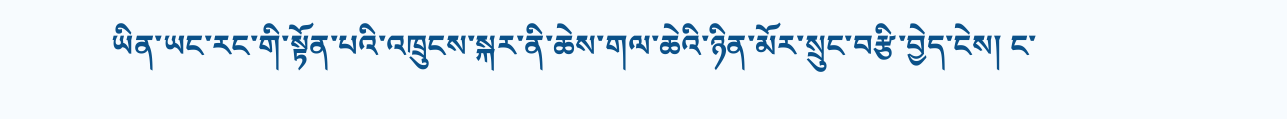ཡིན་ཡང་རང་གི་སྟོན་པའི་འཁྲུངས་སྐར་ནི་ཆེས་གལ་ཆེའི་ཉིན་མོར་སྲུང་བརྩི་བྱེད་ངེས། ང་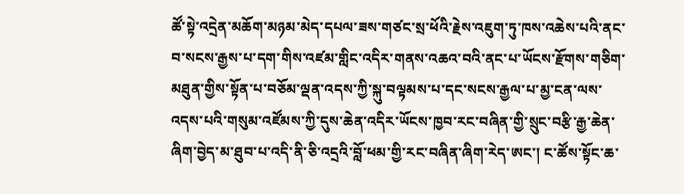ཚོ་སྟེ་འདྲེན་མཆོག་མཉམ་མེད་དཔལ་ཟས་གཙང་སྲ་ཕོའི་རྗེས་འཇུག་ཏུ་ཁས་འཆེས་པའི་ནང་བ་སངས་རྒྱས་པ་དག་གིས་འཛམ་གླིང་འདིར་གནས་འཆའ་བའི་ནང་པ་ཡོངས་རྫོགས་གཅིག་མཐུན་གྱིས་སྟོན་པ་བཅོམ་ལྡན་འདས་ཀྱི་སྐུ་བལྟམས་པ་དང་སངས་རྒྱལ་པ་མྱ་ངན་ལས་འདས་པའི་གསུམ་འཛོམས་ཀྱི་དུས་ཆེན་འདིར་ཡོངས་ཁྱབ་རང་བཞིན་གྱི་སྲུང་བརྩི་རྒྱ་ཆེན་ཞིག་བྱེད་མ་ཐུབ་པ་འདི་ནི་ཅི་འདྲའི་བློ་ཕམ་གྱི་རང་བཞིན་ཞིག་རེད་ཨང་། ང་ཚོས་སྟོང་ཆ་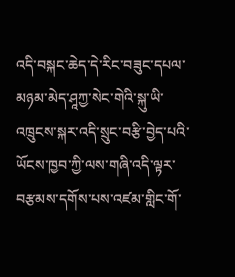འདི་བསྐང་ཆེད་དེ་རིང་བཟུང་དཔལ་མཉམ་མེད་ཤཱཀྱ་སེང་གེའི་སྐུ་ཡི་འཁྲུངས་སྐར་འདི་སྲུང་བརྩི་བྱེད་པའི་ཡོངས་ཁྱབ་ཀྱི་ལས་གཞི་འདི་ལྟར་བརྩམས་དགོས་པས་འཛམ་གླིང་གོ་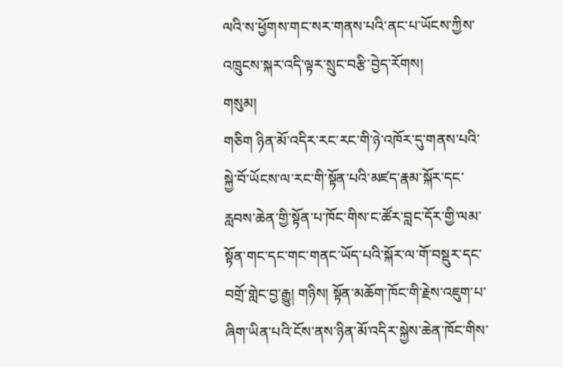ལའི་ས་ཕྱོགས་གང་སར་གནས་པའི་ནང་པ་ཡོངས་ཀྱིས་འཁྲུངས་སྐར་འདི་ལྟར་སྲུང་བརྩི་བྱེད་རོགས།
གསུམ།
གཅིག ཉིན་མོ་འདིར་རང་རང་གི་ཉེ་འཁོར་དུ་གནས་པའི་སྐྱེ་བོ་ཡོངས་ལ་རང་གི་སྟོན་པའི་མཛད་རྣམ་སྐོར་དང་རླབས་ཆེན་གྱི་སྟོན་པ་ཁོང་གིས་ང་ཚོར་བླང་དོར་གྱི་ལམ་སྟོན་གང་དང་གང་གནང་ཡོད་པའི་སྐོར་ལ་གོ་བསྡུར་དང་བགྲོ་གླེང་བྱ་རྒྱུ། གཉིས། སྟོན་མཆོག་ཁོང་གི་རྗེས་འཇུག་པ་ཞིག་ཡིན་པའི་ངོས་ནས་ཉིན་མོ་འདིར་སྐྱེས་ཆེན་ཁོང་གིས་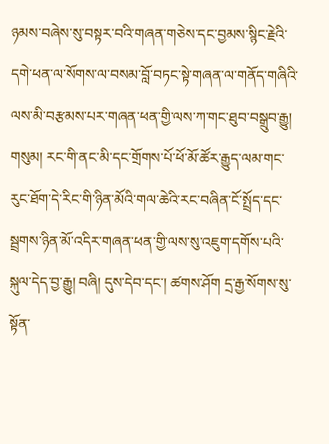ཉམས་བཞེས་སུ་བསྟར་བའི་གཞན་གཅེས་དང་བྱམས་སྙིང་རྗེའི་དགེ་ཕན་ལ་སོགས་ལ་བསམ་བློ་བཏང་སྟེ་གཞན་ལ་གནོད་གཞིའི་ལས་མི་བརྩམས་པར་གཞན་ཕན་གྱི་ལས་ཀ་གང་ཐུབ་བསྒྲུབ་རྒྱུ།
གསུམ། རང་གི་ནང་མི་དང་གྲོགས་པོ་ཕོ་མོ་ཚོར་རྒྱུད་ལམ་གང་རུང་ཐོག་དེ་རིང་གི་ཉིན་མོའི་གལ་ཆེའི་རང་བཞིན་ངོ་སྤྲོད་དང་སྦྲགས་ཉིན་མོ་འདིར་གཞན་ཕན་གྱི་ལས་སུ་འཇུག་དགོས་པའི་སྐུལ་དེད་བྱ་རྒྱུ། བཞི། དུས་དེབ་དང་། ཚགས་ཤོག དྲ་རྒྱ་སོགས་སུ་སྟོན་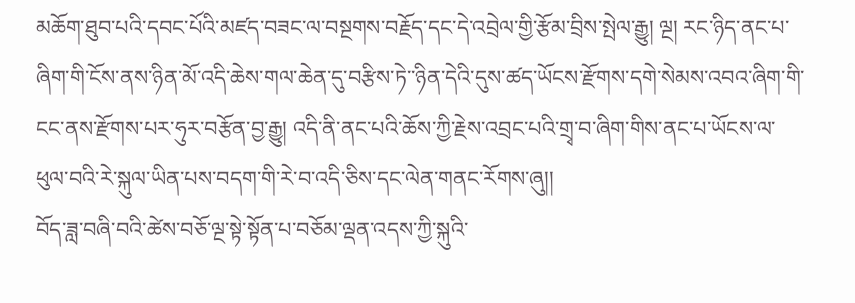མཆོག་ཐུབ་པའི་དབང་པོའི་མཛད་བཟང་ལ་བསྔགས་བརྗོད་དང་དེ་འབྲེལ་གྱི་རྩོམ་བྲིས་སྤེལ་རྒྱུ། ལྔ། རང་ཉིད་ནང་པ་ཞིག་གི་ངོས་ནས་ཉིན་མོ་འདི་ཆེས་གལ་ཆེན་དུ་བརྩིས་ཏེ་་ཉིན་དེའི་དུས་ཚད་ཡོངས་རྫོགས་དགེ་སེམས་འབའ་ཞིག་གི་ངང་ནས་རྫོགས་པར་ཧུར་བརྩོན་བྱ་རྒྱུ། འདི་ནི་ནང་པའི་ཆོས་ཀྱི་རྗེས་འབྲང་པའི་གྲྭ་བ་ཞིག་གིས་ནང་པ་ཡོངས་ལ་ཕུལ་བའི་རེ་སྐུལ་ཡིན་པས་བདག་གི་རེ་བ་འདི་ཅིས་དང་ལེན་གནང་རོགས་ཞུ།།
བོད་ཟླ་བཞི་བའི་ཚེས་བཅོ་ལྔ་སྟེ་སྟོན་པ་བཅོམ་ལྡན་འདས་ཀྱི་སྐུའི་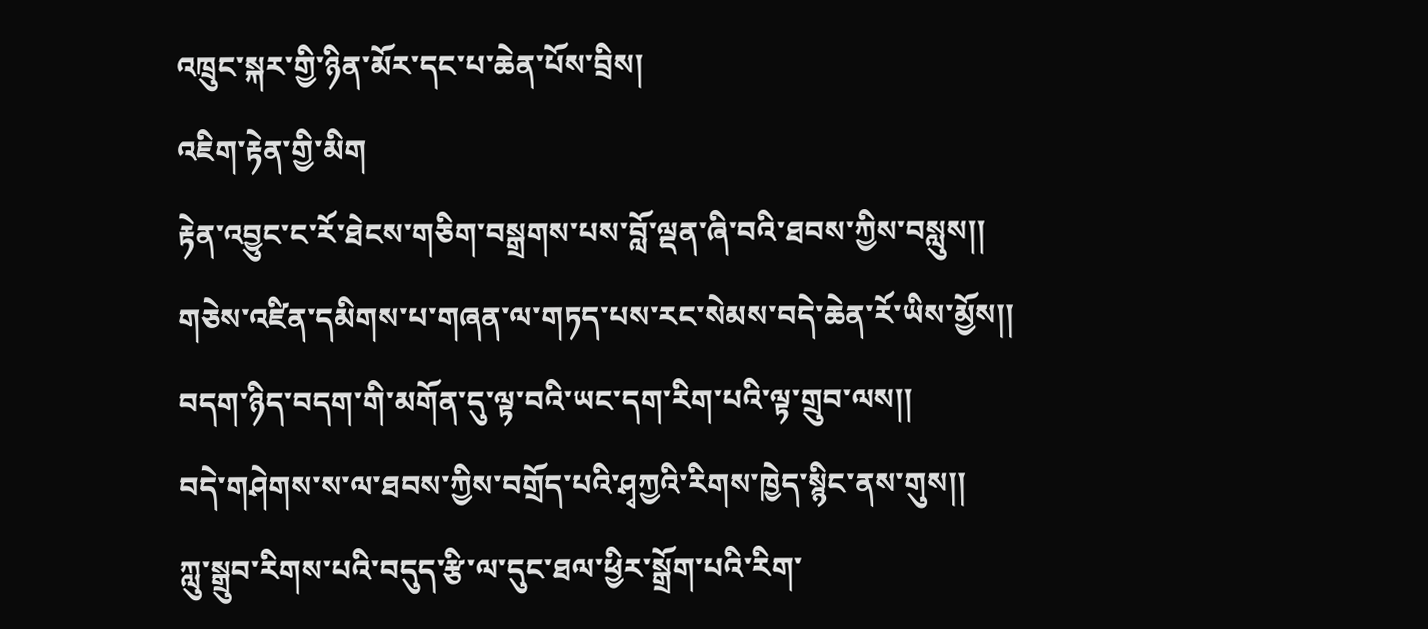འཁྲུང་སྐར་གྱི་ཉིན་མོར་དང་པ་ཆེན་པོས་བྲིས།
འཇིག་རྟེན་གྱི་མིག
རྟེན་འབྱུང་ང་རོ་ཐེངས་གཅིག་བསྒྲགས་པས་བློ་ལྡན་ཞི་བའི་ཐབས་ཀྱིས་བསླུས།།
གཅེས་འཛིན་དམིགས་པ་གཞན་ལ་གཏད་པས་རང་སེམས་བདེ་ཆེན་རོ་ཡིས་མྱོས།།
བདག་ཉིད་བདག་གི་མགོན་དུ་ལྟ་བའི་ཡང་དག་རིག་པའི་ལྟ་གྲུབ་ལས།།
བདེ་གཤེགས་ས་ལ་ཐབས་ཀྱིས་བགྲོད་པའི་ཤྭཀྱའི་རིགས་ཁྱེད་སྙིང་ནས་གུས།།
ཀླུ་སྒྲུབ་རིགས་པའི་བདུད་རྩི་ལ་དུང་ཐལ་ཕྱིར་སྒྲོག་པའི་རིག་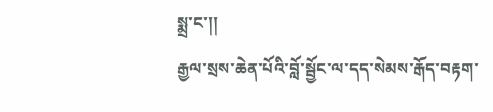སྨྲ་ང་།།
རྒྱལ་སྲས་ཆེན་པོའི་བློ་སྦྱོང་ལ་དད་སེམས་རྒོད་བརྟག་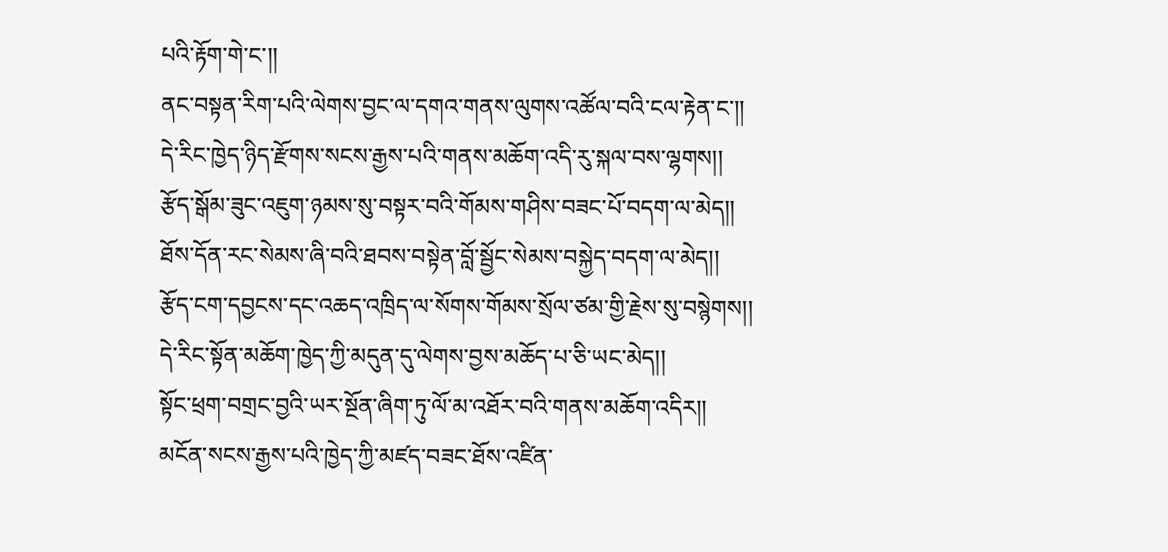པའི་རྟོག་གེ་ང་།།
ནང་བསྟན་རིག་པའི་ལེགས་བྱང་ལ་དགའ་གནས་ལུགས་འཚོལ་བའི་ངལ་རྟེན་ང་།།
དེ་རིང་ཁྱེད་ཉིད་རྫོགས་སངས་རྒྱས་པའི་གནས་མཆོག་འདི་རུ་སྐལ་བས་ལྷགས།།
རྩོད་སྒོམ་ཟུང་འཇུག་ཉམས་སུ་བསྟར་བའི་གོམས་གཤིས་བཟང་པོ་བདག་ལ་མེད།།
ཐོས་དོན་རང་སེམས་ཞི་བའི་ཐབས་བསྟེན་བློ་སྦྱོང་སེམས་བསྐྱེད་བདག་ལ་མེད།།
རྩོད་ངག་དབྱངས་དང་འཆད་འཁྲིད་ལ་སོགས་གོམས་སྲོལ་ཙམ་གྱི་རྗེས་སུ་བསྙེགས།།
དེ་རིང་སྟོན་མཆོག་ཁྱེད་ཀྱི་མདུན་དུ་ལེགས་བྱས་མཆོད་པ་ཅི་ཡང་མེད།།
སྟོང་ཕྲག་བགྲང་བྱའི་ཡར་སྔོན་ཞིག་ཏུ་ལོ་མ་འཐོར་བའི་གནས་མཆོག་འདིར།།
མངོན་སངས་རྒྱས་པའི་ཁྱེད་ཀྱི་མཛད་བཟང་ཐོས་འཛིན་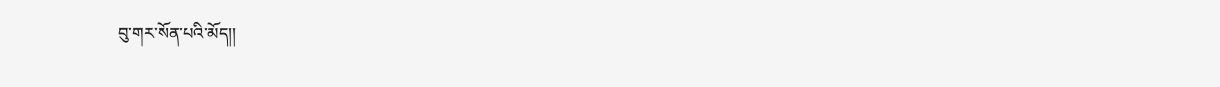བུ་གར་སོན་པའི་མོད།།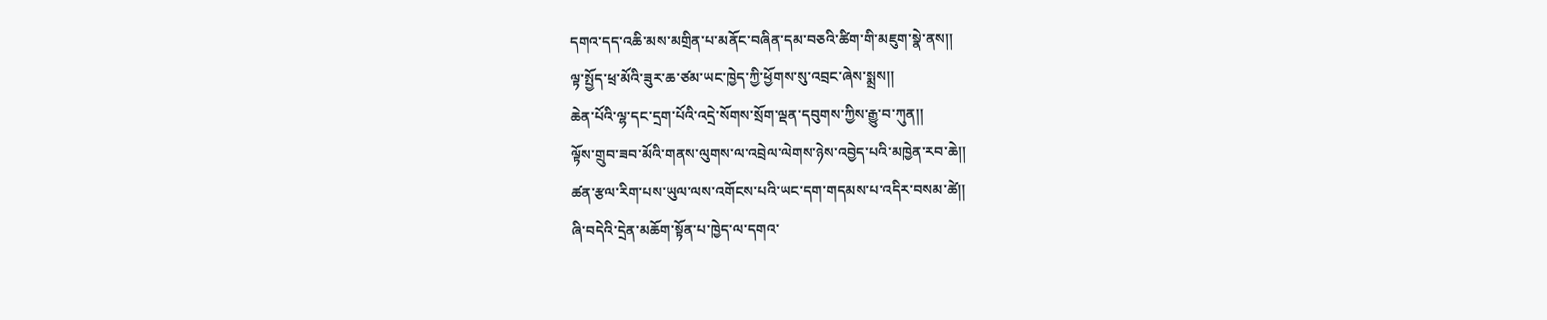དགའ་དད་འཆི་མས་མགྲིན་པ་མནོང་བཞིན་དམ་བཅའི་ཚིག་གི་མཇུག་སྣེ་ནས།།
ལྟ་སྤྱོད་ཕྲ་མོའི་ཟུར་ཆ་ཙམ་ཡང་ཁྱེད་ཀྱི་ཕྱོགས་སུ་འབྲང་ཞེས་སྨྲས།།
ཆེན་པོའི་ལྷ་དང་དྲག་པོའི་འདྲེ་སོགས་སྲོག་ལྡན་དབུགས་ཀྱིས་རྒྱུ་བ་ཀུན།།
ལྟོས་གྲུབ་ཟབ་མོའི་གནས་ལུགས་ལ་འབྲེལ་ལེགས་ཉེས་འབྱེད་པའི་མཁྱེན་རབ་ཆེ།།
ཚན་རྩལ་རིག་པས་ཡུལ་ལས་འགོངས་པའི་ཡང་དག་གདམས་པ་འདིར་བསམ་ཚེ།།
ཞི་བདེའི་དྲེན་མཆོག་སྟོན་པ་ཁྱེད་ལ་དགའ་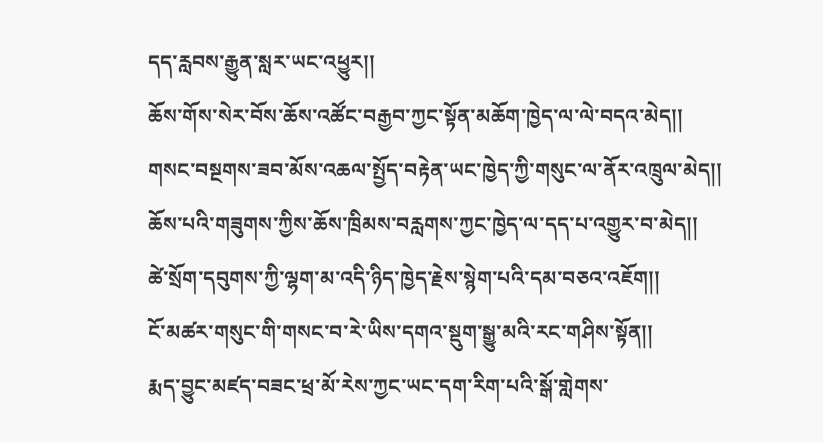དད་རླབས་རྒྱུན་སླར་ཡང་འཕྱུར།།
ཆོས་གོས་སེར་བོས་ཆོས་འཚོང་བརྒྱབ་ཀྱང་སྟོན་མཆོག་ཁྱེད་ལ་ལེ་བདའ་མེད།།
གསང་བསྔགས་ཟབ་མོས་འཆལ་སྤྱོད་བརྟེན་ཡང་ཁྱེད་ཀྱི་གསུང་ལ་ནོར་འཁྲུལ་མེད།།
ཆོས་པའི་གཟུགས་ཀྱིས་ཆོས་ཁྲིམས་བརླགས་ཀྱང་ཁྱེད་ལ་དད་པ་འགྱུར་བ་མེད།།
ཚེ་སྲོག་དབུགས་ཀྱི་ལྷག་མ་འདི་ཉིད་ཁྱེད་རྗེས་སྙེག་པའི་དམ་བཅའ་འཇོག།།
ངོ་མཚར་གསུང་གི་གསང་བ་རེ་ཡིས་དགའ་སྡུག་སྒྱུ་མའི་རང་གཤིས་སྟོན།།
རྨད་བྱུང་མཛད་བཟང་ཕྲ་མོ་རེས་ཀྱང་ཡང་དག་རིག་པའི་སྒོ་གླེགས་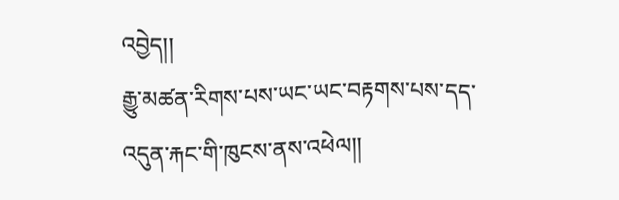འབྱེད།།
རྒྱུ་མཚན་རིགས་པས་ཡང་ཡང་བརྟགས་པས་དད་འདུན་རྐང་གི་ཁུངས་ནས་འཕེལ།།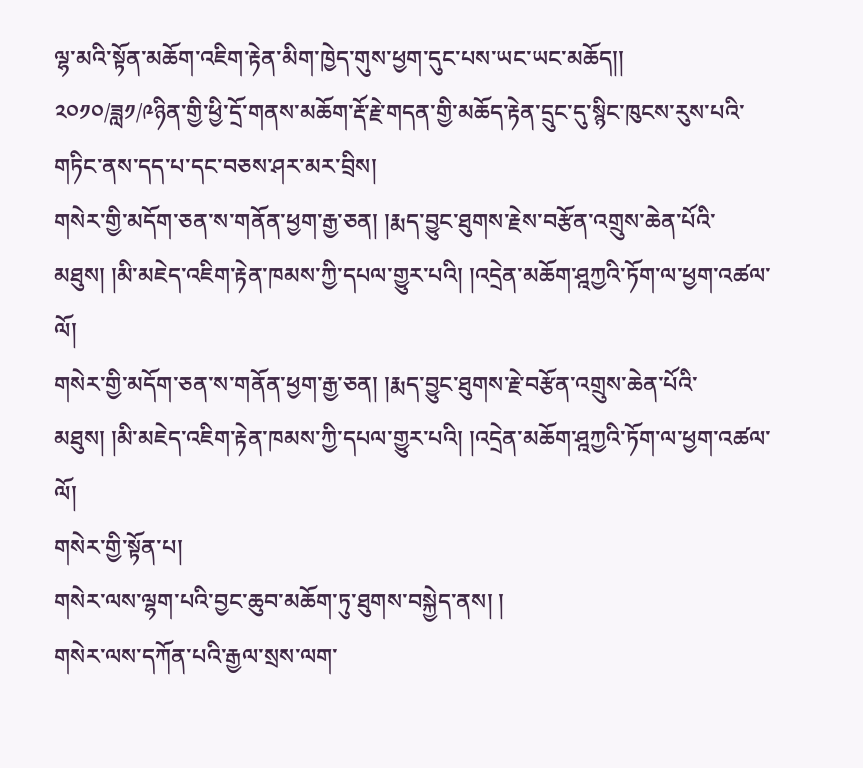ལྷ་མའི་སྟོན་མཆོག་འཇིག་རྟེན་མིག་ཁྱེད་གུས་ཕྱག་དུང་པས་ཡང་ཡང་མཆོད།།
༢༠༡༠/ཟླ༡/༩ཉིན་གྱི་ཕྱི་དྲོ་གནས་མཆོག་རྡོ་རྗེ་གདན་གྱི་མཆོད་རྟེན་དྲུང་དུ་སྙིང་ཁུངས་རུས་པའི་གཏིང་ནས་དད་པ་དང་བཅས་ཤར་མར་བྲིས།
གསེར་གྱི་མདོག་ཅན་ས་གནོན་ཕྱག་རྒྱ་ཅན། །རྨད་བྱུང་ཐུགས་རྗེས་བརྩོན་འགྲུས་ཆེན་པོའི་མཐུས། །མི་མཇེད་འཇིག་རྟེན་ཁམས་ཀྱི་དཔལ་གྱུར་པའི། །འདྲེན་མཆོག་ཤྰཀྱའི་ཏོག་ལ་ཕྱག་འཚལ་ལོ།
གསེར་གྱི་མདོག་ཅན་ས་གནོན་ཕྱག་རྒྱ་ཅན། །རྨད་བྱུང་ཐུགས་རྗེ་བརྩོན་འགྲུས་ཆེན་པོའི་མཐུས། །མི་མཇེད་འཇིག་རྟེན་ཁམས་ཀྱི་དཔལ་གྱུར་པའི། །འདྲེན་མཆོག་ཤྰཀྱའི་ཏོག་ལ་ཕྱག་འཚལ་ལོ།
གསེར་གྱི་སྟོན་པ།
གསེར་ལས་ལྷག་པའི་བྱང་ཆུབ་མཆོག་ཏུ་ཐུགས་བསྐྱེད་ནས། །
གསེར་ལས་དཀོན་པའི་རྒྱལ་སྲས་ལག་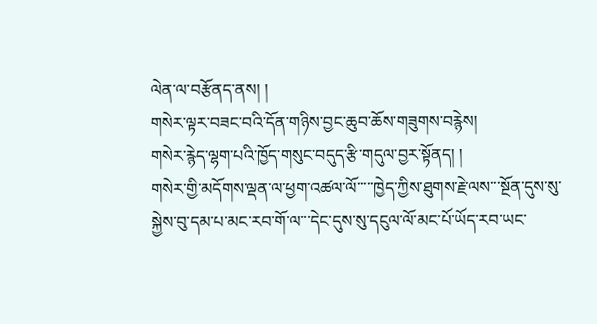ལེན་ལ་བརྩོནད་ནས། །
གསེར་ལྟར་བཟང་བའི་དོན་གཉིས་བྱང་ཆུབ་ཆོས་གཟུགས་བརྙེས།
གསེར་རྙེད་ལྷག་པའི་ཁྱོད་གསུང་བདུད་རྩི་གདུལ་བྱར་སྟོནད། །
གསེར་གྱི་མདོགས་ལྡན་ལ་ཕྱག་འཚལ་ལོ་་་་་ཁྱེད་ཀྱིས་ཐུགས་རྗེ་ལས་་་སྔོན་དུས་སུ་སྐྱེས་བུ་དམ་པ་མང་རབ་གོ་ལ་་་དེང་དུས་སུ་དངུལ་ལོ་མང་པོ་ཡོད་རབ་ཡང་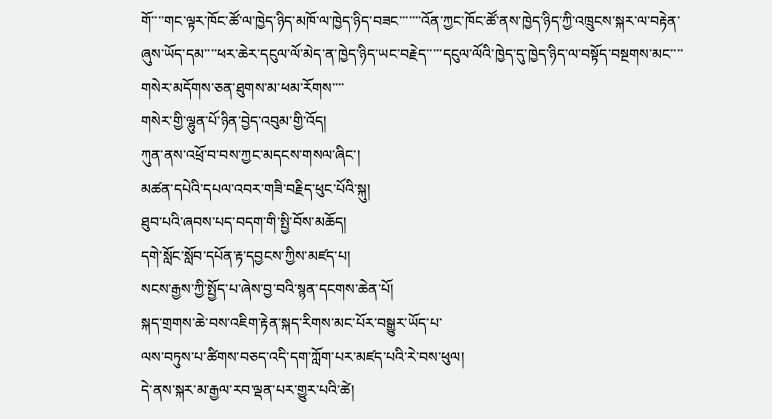གོ་་་་གང་ལྟར་ཁོང་ཚོ་ལ་ཁྱེད་ཉིད་མཁོ་ལ་ཁྱེད་ཉིད་བཟང་་་་་་་འོན་ཀྱང་ཁོང་ཚོ་ནས་ཁྱེད་ཉིད་ཀྱི་འཁྲུངས་སྐར་ལ་བརྟེན་ཞུས་ཡོད་དམ་་་་ཕར་ཆེར་དངུལ་ལོ་མེད་ན་ཁྱེད་ཉིད་ཡང་བརྗེད་་་་་དངུལ་ལོའི་ཁྱེད་དུ་ཁྱེད་ཉིད་ལ་བསྟོད་བསྔགས་མང་་་་གསེར་མདོགས་ཅན་ཐུགས་མ་ཕམ་རོགས་་་་
གསེར་གྱི་ལྷུན་པོ་ཉིན་བྱེད་འབུམ་གྱི་འོད།
ཀུན་ནས་འཕྲོ་བ་བས་ཀྱང་མདངས་གསལ་ཞིང་།
མཚན་དཔེའི་དཔལ་འབར་གཟི་བརྗིད་ཕུང་པོའི་སྐུ།
ཐུབ་པའི་ཞབས་པད་བདག་གི་སྤྱི་བོས་མཆོད།
དགེ་སློང་སློབ་དཔོན་རྟ་དབྱངས་ཀྱིས་མཛད་པ།
སངས་རྒྱས་ཀྱི་སྤྱོད་པ་ཞེས་བྱ་བའི་སྙན་དངགས་ཆེན་པོ།
སྐད་གྲགས་ཆེ་བས་འཇིག་རྟེན་སྐད་རིགས་མང་པོར་བསྒྱུར་ཡོད་པ་
ལས་བཏུས་པ་ཚིགས་བཅད་འདི་དག་ཀློག་པར་མཛད་པའི་རེ་བས་ཕུལ།
དེ་ནས་སྐར་མ་རྒྱལ་རབ་ལྡན་པར་གྱུར་པའི་ཚེ།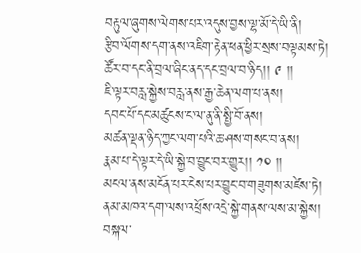བརྟུལ་ཞུགས་ལེགས་པར་འདུས་བྱས་ལྷ་མོ་དེ་ཡི་ནི།
རྩིབ་ལོགས་དག་ནས་འཇིག་རྟེན་ཕན་ཕྱིར་སྲས་བལྟམས་ཏེ།
ཚོར་བ་དང་ནི་བྲལ་ཞིང་ནད་དང་བྲལ་བ་ཉིད།། ༩ །།
ཇི་ལྟར་བརླ་སྐྱེས་བརླ་ནས་རྒྱ་ཆེན་ལག་པ་ནས།
དབང་པོ་དང་མཚུངས་ང་ལ་ནུ་ནི་སྤྱི་བོ་ནས།
མཚན་ལྡན་ཉིད་ཀྱང་ལག་པའི་ཆ་ཤས་གསང་བ་ནས།
རྣམ་པ་དེ་ལྟར་དེ་ཡི་སྐྱེ་བ་བྱུང་བར་གྱུར།། ༡༠ །།
མངལ་ནས་མངོན་པར་ངེས་པར་བྱུང་བ་གཟུགས་མཛེས་ཏེ།
ནམ་མཁའ་དག་ལས་འཕྲོས་འདྲེ་སྐྱེ་གནས་ལས་མ་སྐྱེས།
བསྐལ་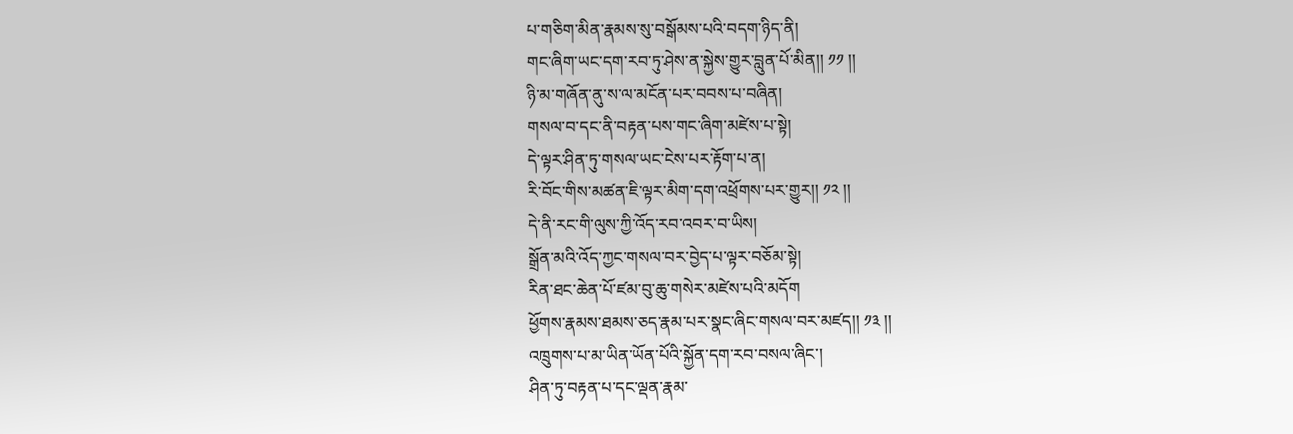པ་གཅིག་མིན་རྣམས་སུ་བསྒོམས་པའི་བདག་ཉིད་ནི།
གང་ཞིག་ཡང་དག་རབ་ཏུ་ཤེས་ན་སྐྱེས་གྱུར་བླུན་པོ་མིན།། ༡༡ །།
ཉི་མ་གཞོན་ནུ་ས་ལ་མངོན་པར་བབས་པ་བཞིན།
གསལ་བ་དང་ནི་བརྟན་པས་གང་ཞིག་མཛེས་པ་སྟེ།
དེ་ལྟར་ཤིན་ཏུ་གསལ་ཡང་ངེས་པར་རྟོག་པ་ན།
རི་བོང་གིས་མཚན་ཇི་ལྟར་མིག་དག་འཕྲོགས་པར་གྱུར།། ༡༢ །།
དེ་ནི་རང་གི་ལུས་ཀྱི་འོད་རབ་འབར་བ་ཡིས།
སྒྲོན་མའི་འོད་ཀྱང་གསལ་བར་བྱེད་པ་ལྟར་བཅོམ་སྟེ།
རིན་ཐང་ཆེན་པོ་ཛམ་བུ་ཆུ་གསེར་མཛེས་པའི་མདོག
ཕྱོགས་རྣམས་ཐམས་ཅད་རྣམ་པར་སྣང་ཞིང་གསལ་བར་མཛད།། ༡༣ །།
འཁྲུགས་པ་མ་ཡིན་ཡོན་པོའི་སྐྱོན་དག་རབ་བསལ་ཞིང་།
ཤིན་ཏུ་བརྟན་པ་དང་ལྡན་རྣམ་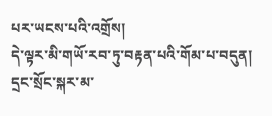པར་ཡངས་པའི་འགྲོས།
དེ་ལྟར་མི་གཡོ་རབ་ཏུ་བརྟན་པའི་གོམ་པ་བདུན།
དྲང་སྲོང་སྐར་མ་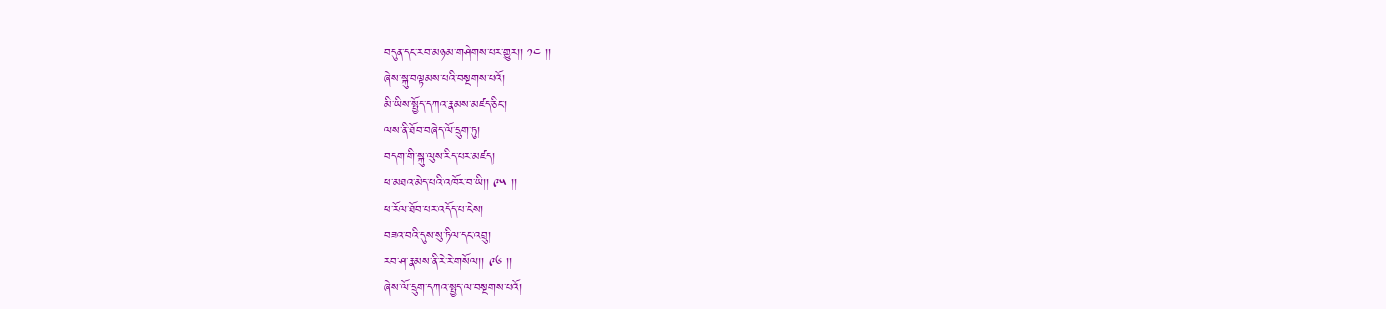བདུན་དང་རབ་མཉམ་གཤེགས་པར་གྱུར།། ༡༤ །།
ཞེས་སྐུ་བལྟམས་པའི་བསྔགས་པའོ།
མི་ཡིས་སྤྱོད་དཀའ་རྣམས་མཛད་ཅིང་།
ལས་ནི་ཐོབ་བཞེད་ལོ་དྲུག་ཏུ།
བདག་གི་སྐུ་ལུས་རིད་པར་མཛད།
ཕ་མཐའ་མེད་པའི་འཁོར་བ་ཡི།། ༩༥ །།
ཕ་རོལ་ཐོབ་པར་འདོད་པ་ངེས།
བཟའ་བའི་དུས་སུ་ཏིལ་དང་འབྲུ།
རབ་ཤ་རྣམས་ནི་རེ་རེ་གསོལ།། ༩༦ །།
ཞེས་ལོ་དྲུག་དཀའ་སྤྱད་ལ་བསྔགས་པའོ།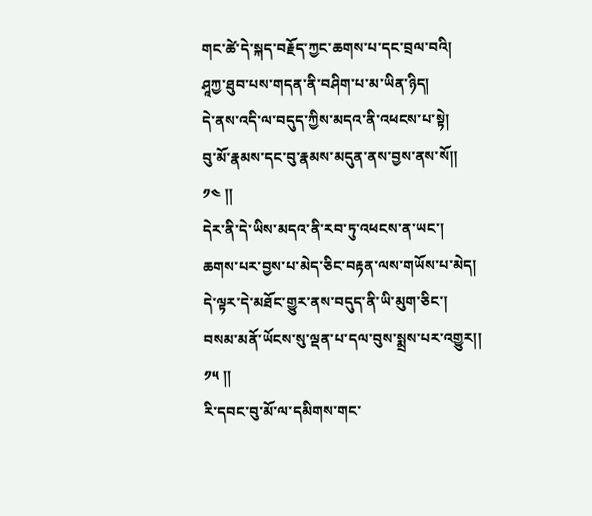གང་ཚེ་དེ་སྐད་བརྗོད་ཀྱང་ཆགས་པ་དང་བྲལ་བའི།
ཤཱཀྱ་ཐུབ་པས་གདན་ནི་བཤིག་པ་མ་ཡིན་ཉིད།
དེ་ནས་འདི་ལ་བདུད་ཀྱིས་མདའ་ནི་འཕངས་པ་སྟེ།
བུ་མོ་རྣམས་དང་བུ་རྣམས་མདུན་ནས་བྱས་ནས་སོ།། ༡༤ །།
དེར་ནི་དེ་ཡིས་མདའ་ནི་རབ་ཏུ་འཕངས་ན་ཡང་།
ཆགས་པར་བྱས་པ་མེད་ཅིང་བརྟན་ལས་གཡོས་པ་མེད།
དེ་ལྟར་དེ་མཐོང་གྱུར་ནས་བདུད་ནི་ཡི་མུག་ཅིང་།
བསམ་མནོ་ཡོངས་སུ་ལྡན་པ་དལ་བུས་སྨྲས་པར་འགྱུར།། ༡༥ །།
རི་དབང་བུ་མོ་ལ་དམིགས་གང་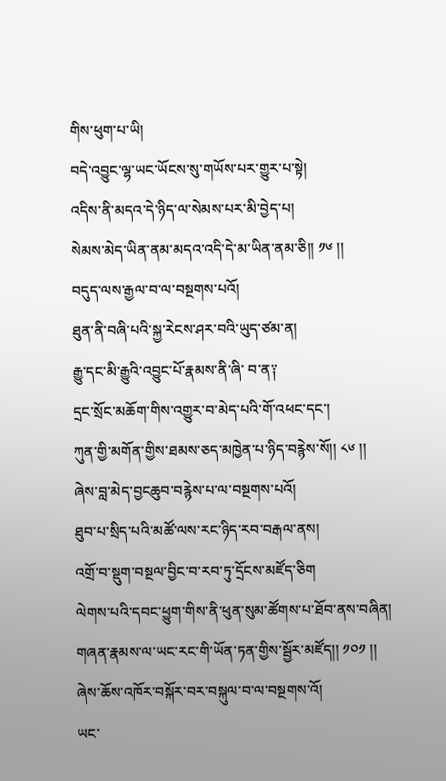གིས་ཕུག་པ་ཡི།
བདེ་འབྱུང་ལྷ་ཡང་ཡོངས་སུ་གཡོས་པར་གྱུར་པ་སྟེ།
འདིས་ནི་མདའ་དེ་ཉིད་ལ་སེམས་པར་མི་བྱེད་པ།
སེམས་མེད་ཡིན་ནམ་མདའ་འདི་དེ་མ་ཡིན་ནམ་ཅི།། ༡༦ །།
བདུད་ལས་རྒྱལ་བ་ལ་བསྔགས་པའོ།
ཐུན་ནི་བཞི་པའི་སྐྱ་རེངས་ཤར་བའི་ཡུད་ཙམ་ན།
རྒྱུ་དང་མི་རྒྱུའི་འབྱུང་པོ་རྣམས་ནི་ཞི་ བ་ན༑
དྲང་སྲོང་མཆོག་གིས་འགྱུར་བ་མེད་པའི་གོ་འཕང་དང་།
ཀུན་གྱི་མགོན་གྱིས་ཐམས་ཅད་མཁྱེན་པ་ཉིད་བརྙེས་སོ།། ༨༦ །།
ཞེས་བླ་མེད་བྱངཆུབ་བརྙེས་པ་ལ་བསྔགས་པའོ།
ཐུབ་པ་སྲིད་པའི་མཚོ་ལས་རང་ཉིད་རབ་བརྒལ་ནས།
འགྲོ་བ་སྡུག་བསྔལ་བྱིང་བ་རབ་ཏུ་དྲོངས་མཛོད་ཅིག
ལེགས་པའི་དབང་ཕྱུག་གིས་ནི་ཕུན་སུམ་ཚོགས་པ་ཐོབ་ནས་བཞིན།
གཞན་རྣམས་ལ་ཡང་རང་གི་ཡོན་ཏན་གྱིས་སྦྱོར་མཛོད།། ༡༠༡ །།
ཞེས་ཆོས་འཁོར་བསྐོར་བར་བསྐུལ་བ་ལ་བསྔགས་འོ།
ཡང་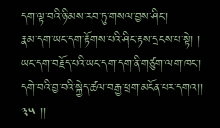དག་ལྟ་བའི་ཉི་མས་རབ་ཏུ་གསལ་བྱས་ཤིང་།
རྣམ་དག་ཡང་དག་རྟོགས་པའི་ཤིང་རྟས་དྲངས་པ་སྟེ། །
ཡང་དག་བརྗོད་པའི་ཡང་དག་དག་ནི་གཙུག་ལག་ཁང་།
དགེ་བའི་བྱ་བའི་སྐྱེད་ཚལ་བརྒྱ་ཕྲག་མངོན་པར་དགའ།། ༣༥ །།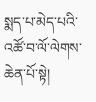སྨད་པ་མེད་པའི་འཚོ་བ་ལོ་ལེགས་ཆེན་པོ་སྟེ།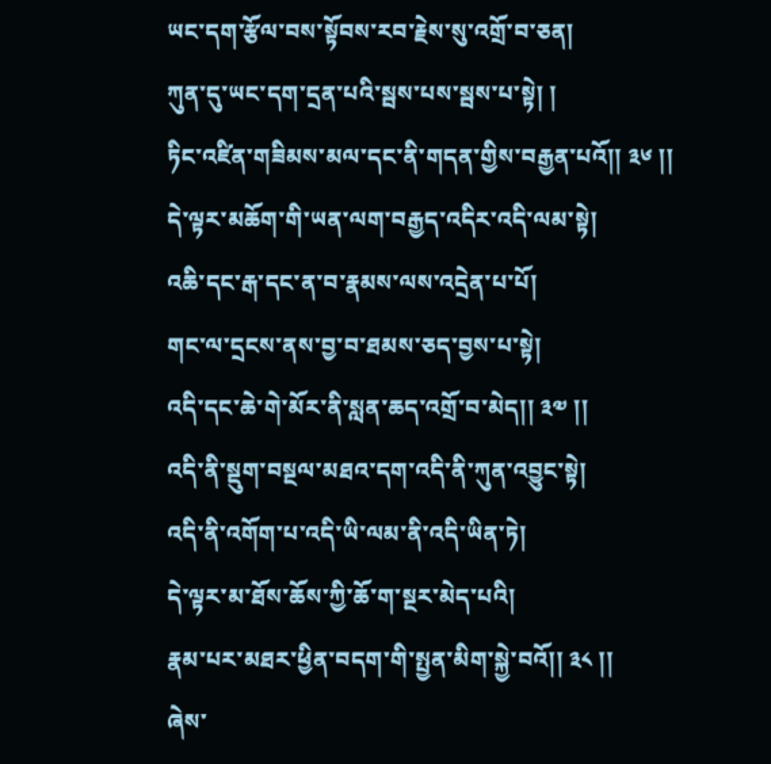ཡང་དག་རྩོལ་བས་སྟོབས་རབ་རྗེས་སུ་འགྲོ་བ་ཅན།
ཀུན་དུ་ཡང་དག་དྲན་པའི་སྦས་པས་སྦས་པ་སྟེ། །
ཏིང་འཛིན་གཟིམས་མལ་དང་ནི་གདན་གྱིས་བརྒྱན་པའོ།། ༣༦ །།
དེ་ལྟར་མཆོག་གི་ཡན་ལག་བརྒྱད་འདིར་འདི་ལམ་སྟེ།
འཆི་དང་རྒ་དང་ན་བ་རྣམས་ལས་འདྲེན་པ་པོ།
གང་ལ་དྲངས་ནས་བྱ་བ་ཐམས་ཅད་བྱས་པ་སྟེ།
འདི་དང་ཆེ་གེ་མོར་ནི་སླན་ཆད་འགྲོ་བ་མེད།། ༣༧ །།
འདི་ནི་སྡུག་བསྔལ་མཐའ་དག་འདི་ནི་ཀུན་འབྱུང་སྟེ།
འདི་ནི་འགོག་པ་འདི་ཡི་ལམ་ནི་འདི་ཡིན་ཏེ།
དེ་ལྟར་མ་ཐོས་ཆོས་ཀྱི་ཆོ་ག་སྔར་མེད་པའི།
རྣམ་པར་མཐར་ཕྱིན་བདག་གི་སྤྱན་མིག་སྐྱེ་བའོ།། ༣༨ །།
ཞེས་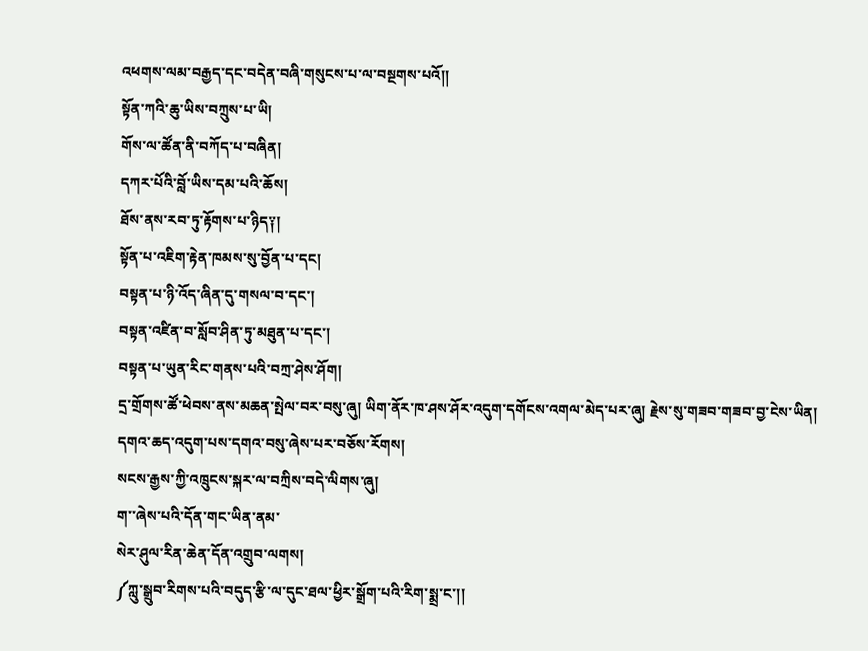འཕགས་ལམ་བརྒྱད་དང་བདེན་བཞི་གསུངས་པ་ལ་བསྔགས་པའོ།།
སྟོན་ཀའི་ཆུ་ཡིས་བཀྲུས་པ་ཡི།
གོས་ལ་ཚོན་ནི་བཀོད་པ་བཞིན།
དཀར་པོའི་བློ་ཡིས་དམ་པའི་ཆོས།
ཐོས་ནས་རབ་ཏུ་རྟོགས་པ་ཉིད༑།
སྟོན་པ་འཇིག་རྟེན་ཁམས་སུ་བྱོན་པ་དང།
བསྟན་པ་ཉི་འོད་ཞིན་དུ་གསལ་བ་དང་།
བསྟན་འཛིན་བ་སློབ་ཤིན་ཏུ་མཐུན་པ་དང་།
བསྟན་པ་ཡུན་རིང་གནས་པའི་བཀྲ་ཤེས་ཤོག།
དྲ་གྲོགས་ཚོ་ཕེབས་ནས་མཆན་སྤེལ་བར་བསུ་ཞུ། ཡིག་ནོར་ཁ་ཤས་ཤོར་འདུག་དགོངས་འགལ་མེད་པར་ཞུ། རྗེས་སུ་གཟབ་གཟབ་བྱ་ངེས་ཡིན།
དགའ་ཆད་འདུག་པས་དགའ་བསུ་ཞེས་པར་བཅོས་རོགས།
སངས་རྒྱས་ཀྱི་འཁྲུངས་སྐར་ལ་བཀྲིས་བདེ་ལིགས་ཞུ།
ག་་ཞེས་པའི་དོན་གང་ཡིན་ནམ་
སེར་ཤུལ་རིན་ཆེན་དོན་འགྲུབ་ལགས།
༼ཀླུ་སྒྲུབ་རིགས་པའི་བདུད་རྩི་ལ་དུང་ཐལ་ཕྱིར་སྒྲོག་པའི་རིག་སྨྲ་ང་།།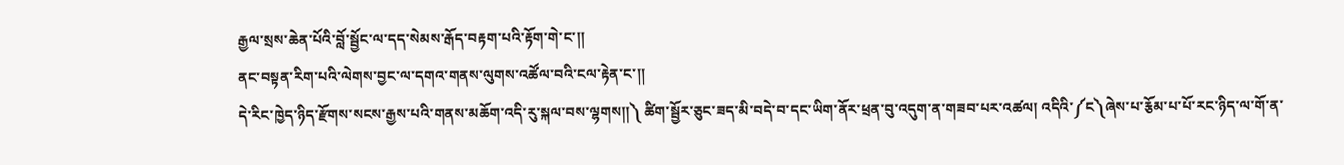རྒྱལ་སྲས་ཆེན་པོའི་བློ་སྦྱོང་ལ་དད་སེམས་རྒོད་བརྟག་པའི་རྟོག་གེ་ང་།།
ནང་བསྟན་རིག་པའི་ལེགས་བྱང་ལ་དགའ་གནས་ལུགས་འཚོལ་བའི་ངལ་རྟེན་ང་།།
དེ་རིང་ཁྱེད་ཉིད་རྫོགས་སངས་རྒྱས་པའི་གནས་མཆོག་འདི་རུ་སྐལ་བས་ལྷགས།།༽ ཚིག་སྦྱོར་ཅུང་ཟད་མི་བདེ་བ་དང་ཡིག་ནོར་ཕྲན་བུ་འདུག་ན་གཟབ་པར་འཚལ། འདིའི་༼ང༽ཞེས་པ་རྕོམ་པ་པོ་རང་ཉིད་ལ་གོ་ན་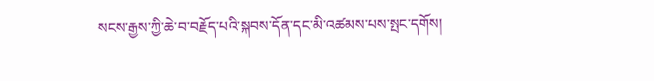སངས་རྒྱས་ཀྱི་ཆེ་བ་བརྗོད་པའི་སྐབས་དོན་དང་མི་འཚམས་པས་སྤང་དགོས།